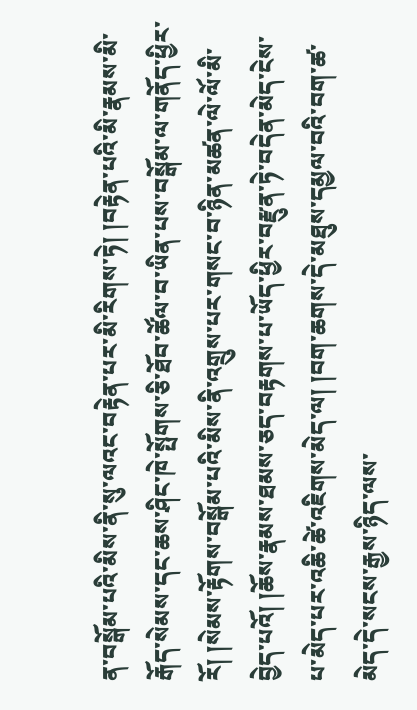ན་བསྒོམ་པའི་མིས་ནི་སུ་ལའང་བརྟེན་པར་མི་རིགས་ཏེ། །བརྟེན་པའི་མི་རྣམས་མི་རྒོད་སེམས་དང་ཆས་ཤིང་ཁེ་སྤོགས་ཅི་ཐོབ་ཚོལ་བ་ཡིན་པས་བསྒོམ་ལ་གནོད་ཕྱིར་རོ། །སེམས་རྟོགས་བསྒོམ་པའི་མིས་ནི་འགྲུས་པར་གསང་བ་ཉིན་མཚན་ལེ་ལོ་མི་བྱེད་པའོ། །ཆོས་རྣམས་ཐམས་ཅད་བརྟགས་པ་ཡོད་ཕྱིར་བརྫུན་ཏེ་བདེན་མེད་ངེས་པ་མེད་པར་འཆི་ཚེ་འཇིགས་མེད་ལ། །བག་ཆགས་དེ་མཐུས་དམྱལ་བའི་བག་ཚ་མེད་དེ་སངས་རྒྱས་ཉིད་ལས་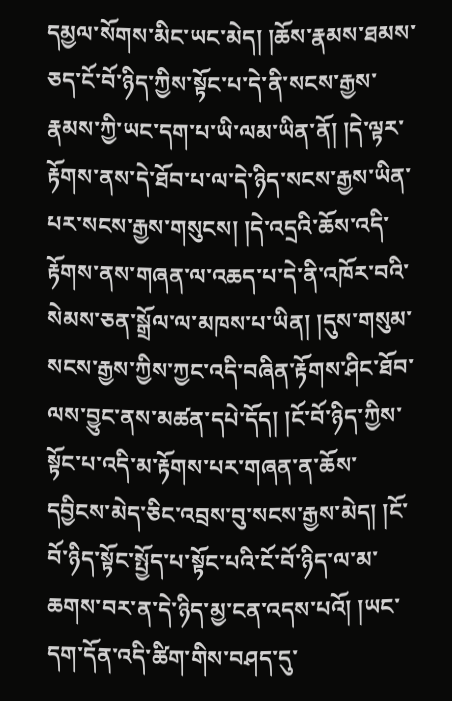དམྱལ་སོགས་མིང་ཡང་མེད། །ཆོས་རྣམས་ཐམས་ཅད་ངོ་བོ་ཉིད་ཀྱིས་སྟོང་པ་དེ་ནི་སངས་རྒྱས་རྣམས་ཀྱི་ཡང་དག་པ་ཡི་ལམ་ཡིན་ནོ། །དེ་ལྟར་རྟོགས་ནས་དེ་ཐོབ་པ་ལ་དེ་ཉིད་སངས་རྒྱས་ཡིན་པར་སངས་རྒྱས་གསུངས། །དེ་འདྲའི་ཆོས་འདི་རྟོགས་ནས་གཞན་ལ་འཆད་པ་དེ་ནི་འཁོར་བའི་སེམས་ཅན་སྒྲོལ་ལ་མཁས་པ་ཡིན། །དུས་གསུམ་སངས་རྒྱས་ཀྱིས་ཀྱང་འདི་བཞིན་རྟོགས་ཤིང་ཐོབ་ལས་བྱུང་ནས་མཚན་དཔེ་དོད། །ངོ་བོ་ཉིད་ཀྱིས་སྟོང་པ་འདི་མ་རྟོགས་པར་གཞན་ན་ཆོས་དབྱིངས་མེད་ཅིང་འབྲས་བུ་སངས་རྒྱས་མེད། །ངོ་བོ་ཉིད་སྟོང་སྤྱོད་པ་སྟོང་པའི་ངོ་བོ་ཉིད་ལ་མ་ཆགས་བར་ན་དེ་ཉིད་མྱ་ངན་འདས་པའོ། །ཡང་དག་དོན་འདི་ཚིག་གིས་བཤད་དུ་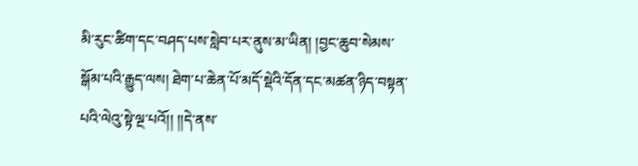མི་རུང་ཚིག་དང་བཤད་པས་སླེབ་པར་ནུས་མ་ཡིན། །བྱང་ཆུབ་སེམས་སྒོམ་པའི་རྒྱུད་ལས། ཐེག་པ་ཆེན་པོ་མདོ་སྡེའི་དོན་དང་མཚན་ཉིད་བསྟན་པའི་ལེའུ་སྟེ་ལྔ་པའོ།། །།དེ་ནས་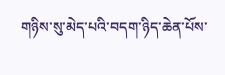གཉིས་སུ་མེད་པའི་བདག་ཉིད་ཆེན་པོས་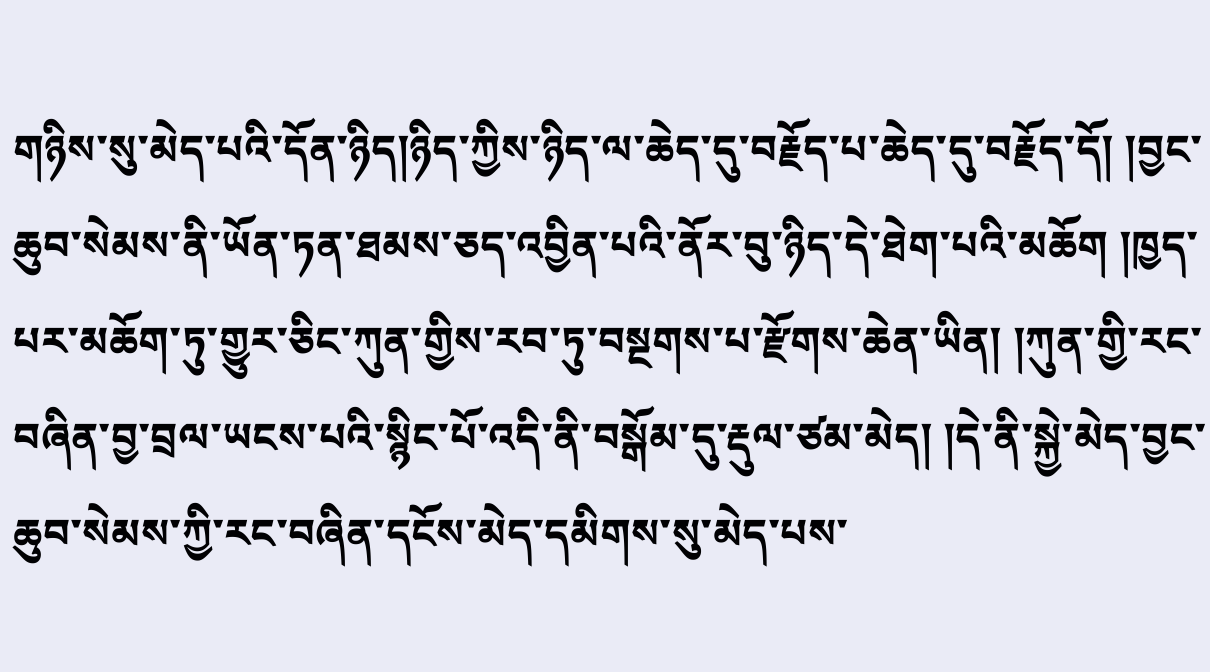གཉིས་སུ་མེད་པའི་དོན་ཉིད།ཉིད་ཀྱིས་ཉིད་ལ་ཆེད་དུ་བརྗོད་པ་ཆེད་དུ་བརྗོད་དོ། །བྱང་ཆུབ་སེམས་ནི་ཡོན་ཏན་ཐམས་ཅད་འབྱིན་པའི་ནོར་བུ་ཉིད་དེ་ཐེག་པའི་མཆོག །ཁྱད་པར་མཆོག་ཏུ་གྱུར་ཅིང་ཀུན་གྱིས་རབ་ཏུ་བསྔགས་པ་རྫོགས་ཆེན་ཡིན། །ཀུན་གྱི་རང་བཞིན་བྱ་བྲལ་ཡངས་པའི་སྙིང་པོ་འདི་ནི་བསྒོམ་དུ་རྡུལ་ཙམ་མེད། །དེ་ནི་སྐྱེ་མེད་བྱང་ཆུབ་སེམས་ཀྱི་རང་བཞིན་དངོས་མེད་དམིགས་སུ་མེད་པས་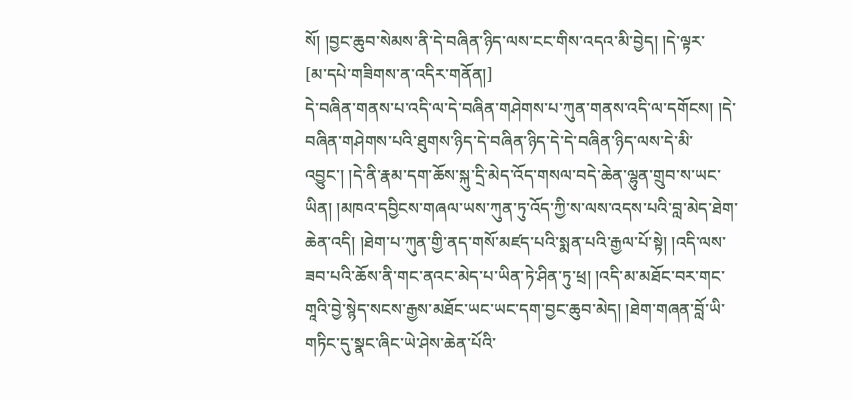སོ། །བྱང་ཆུབ་སེམས་ནི་དེ་བཞིན་ཉིད་ལས་ངང་གིས་འདའ་མི་བྱེད། །དེ་ལྟར་
[མ་དཔེ་གཟིགས་ན་འདིར་གནོན།]
དེ་བཞིན་གནས་པ་འདི་ལ་དེ་བཞིན་གཤེགས་པ་ཀུན་གནས་འདི་ལ་དགོངས། །དེ་བཞིན་གཤེགས་པའི་ཐུགས་ཉིད་དེ་བཞིན་ཉིད་དེ་དེ་བཞིན་ཉིད་ལས་དེ་མི་འབྱུང་། །དེ་ནི་རྣམ་དག་ཆོས་སྐུ་དྲི་མེད་འོད་གསལ་བདེ་ཆེན་ལྷུན་གྲུབ་ས་ཡང་ཡིན། །མཁའ་དབྱིངས་གཞལ་ཡས་ཀུན་ཏུ་འོད་ཀྱི་ས་ལས་འདས་པའི་བླ་མེད་ཐེག་ཆེན་འདི། །ཐེག་པ་ཀུན་གྱི་ནད་གསོ་མཛད་པའི་སྨན་པའི་རྒྱལ་པོ་སྟེ། །འདི་ལས་ཟབ་པའི་ཆོས་ནི་གང་ནའང་མེད་པ་ཡིན་ཏེ་ཤིན་ཏུ་ཕྲ། །འདི་མ་མཐོང་བར་གང་གཱའི་བྱེ་སྙེད་སངས་རྒྱས་མཐོང་ཡང་ཡང་དག་བྱང་ཆུབ་མེད། །ཐེག་གཞན་བློ་ཡི་གཏིང་དུ་སྣང་ཞིང་ཡེ་ཤེས་ཆེན་པོའི་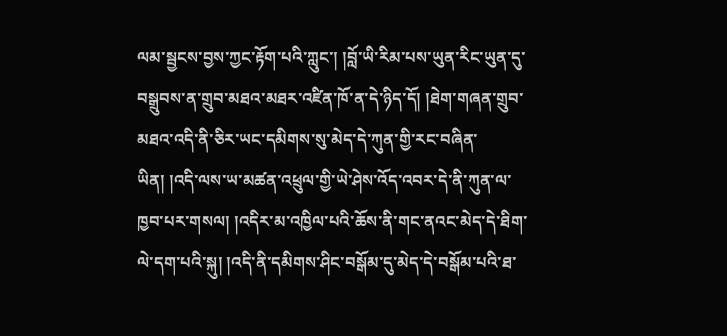ལམ་སྦྱངས་བྱས་ཀྱང་རྟོག་པའི་ཀླུང་། །བློ་ཡི་རིམ་པས་ཡུན་རིང་ཡུན་དུ་བསྒྲུབས་ན་གྲུབ་མཐའ་མཐར་འཛིན་ཁོ་ན་དེ་ཉིད་དོ། །ཐེག་གཞན་གྲུབ་མཐའ་འདི་ནི་ཅིར་ཡང་དམིགས་སུ་མེད་དེ་ཀུན་གྱི་རང་བཞིན་ཡིན། །འདི་ལས་ཡ་མཚན་འཕྲུལ་གྱི་ཡེ་ཤེས་འོད་འབར་དེ་ནི་ཀུན་ལ་ཁྱབ་པར་གསལ། །འདིར་མ་འཁྱིལ་པའི་ཆོས་ནི་གང་ནའང་མེད་དེ་ཐིག་ལེ་དག་པའི་སྐུ། །འདི་ནི་དམིགས་ཤིང་བསྒོམ་དུ་མེད་དེ་བསྒོམ་པའི་ཐ་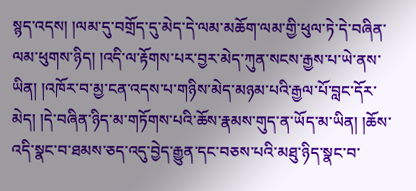སྙད་འདས། །ལམ་དུ་བགྲོད་དུ་མེད་དེ་ལམ་མཆོག་ལམ་གྱི་ཕུལ་ཏེ་དེ་བཞིན་ལམ་ཕུགས་ཉིད། །འདི་ལ་རྟོགས་པར་བྱར་མེད་ཀུན་སངས་རྒྱས་པ་ཡེ་ནས་ཡིན། །འཁོར་བ་མྱ་ངན་འདས་པ་གཉིས་མེད་མཉམ་པའི་རྒྱལ་པོ་བླང་དོར་མེད། །དེ་བཞིན་ཉིད་མ་གཏོགས་པའི་ཆོས་རྣམས་གུད་ན་ཡོད་མ་ཡིན། །ཆོས་འདི་སྣང་བ་ཐམས་ཅད་འདུ་བྱེད་རྒྱུན་དང་བཅས་པའི་མཐུ་ཉིད་སྣང་བ་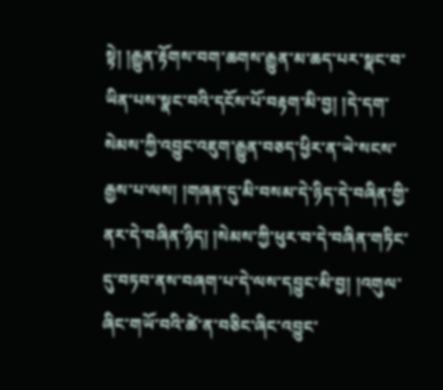སྟེ། །རྒྱུན་རྟོགས་བག་ཆགས་རྒྱུན་མ་ཆད་པར་སྣང་བ་ཡིན་པས་སྣང་བའི་དངོས་པོ་བརྟག་མི་བྱ། །དེ་དག་སེམས་ཀྱི་འབྱུང་འཇུག་རྒྱུན་བཅད་ཕྱིར་ན་ཡེ་སངས་རྒྱས་པ་ལས། །གཞན་དུ་མི་བསམ་དེ་ཉིད་དེ་བཞིན་གྱི་ནར་དེ་བཞིན་ཉིད། །སེམས་ཀྱི་ཕུར་བ་དེ་བཞིན་གཏིང་དུ་བཏབ་ནས་བཞག་པ་དེ་ལས་དབྱུང་མི་བྱ། །འགུལ་ཞིང་གཡོ་བའི་ཚེ་ན་བཅིང་ཞིང་འབྱུང་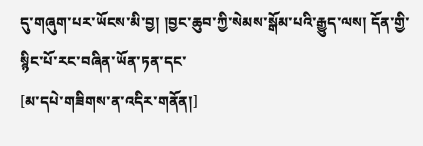དུ་གཞུག་པར་ཡོངས་མི་བྱ། །བྱང་ཆུབ་ཀྱི་སེམས་སྒོམ་པའི་རྒྱུད་ལས། དོན་གྱི་སྙིང་པོ་རང་བཞིན་ཡོན་ཏན་དང་
[མ་དཔེ་གཟིགས་ན་འདིར་གནོན།]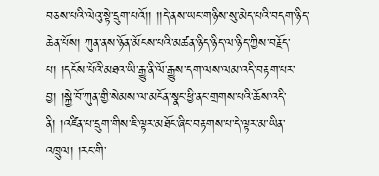བཅས་པའི་ལེའུ་སྟེ་དྲུག་པའོ།། །།དེ་ནས་ཡང་གཉིས་སུ་མེད་པའི་བདག་ཉིད་ཆེན་པོས། ཀུན་ནས་ཉོན་མོངས་པའི་མཚན་ཉིད་ཉིད་ལ་ཉིད་ཀྱིས་བརྗོད་པ། །དངོས་པོའི་མཐའ་ཡི་རྒྱུ་ནི་ལོ་རྒྱུས་དག་ལས་ལམ་འདི་བརྟག་པར་བྱ། །སྐྱེ་བོ་ཀུན་གྱི་སེམས་ལ་མངོན་སྣང་ཕྱི་ནང་གྲགས་པའི་ཆོས་འདི་ནི། །འཛིན་པ་དྲུག་གིས་ཇི་ལྟར་མཐོང་ཞིང་བརྟགས་པ་དེ་ལྟར་མ་ཡིན་འཁྲུལ། །རང་གི་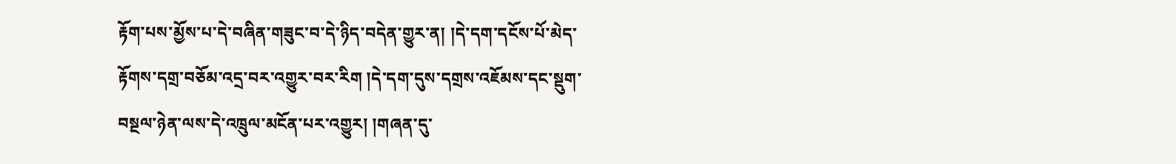རྟོག་པས་མྱོས་པ་དེ་བཞིན་གཟུང་བ་དེ་ཉིད་བདེན་གྱུར་ན། །དེ་དག་དངོས་པོ་མེད་རྟོགས་དགྲ་བཅོམ་འདྲ་བར་འགྱུར་བར་རིག །དེ་དག་དུས་དགྲས་འཇོམས་དང་སྡུག་བསྔལ་ཉེན་ལས་དེ་འཁྲུལ་མངོན་པར་འགྱུར། །གཞན་དུ་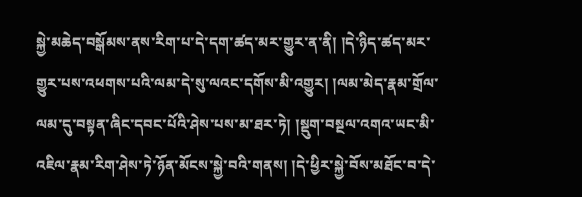སྐྱེ་མཆེད་བསྒོམས་ནས་རིག་པ་དེ་དག་ཚད་མར་གྱུར་ན་ནི། །དེ་ཉིད་ཚད་མར་གྱུར་པས་འཕགས་པའི་ལམ་དེ་སུ་ལའང་དགོས་མི་འགྱུར། །ལམ་མེད་རྣམ་གྲོལ་ལམ་དུ་བསྟན་ཞིང་དབང་པོའི་ཤེས་པས་མ་ཐར་ཏེ། །སྡུག་བསྔལ་འགའ་ཡང་མི་འཇིལ་རྣམ་རིག་ཤེས་ཏེ་ཉོན་མོངས་སྐྱེ་བའི་གནས། །དེ་ཕྱིར་སྐྱེ་བོས་མཐོང་བ་དེ་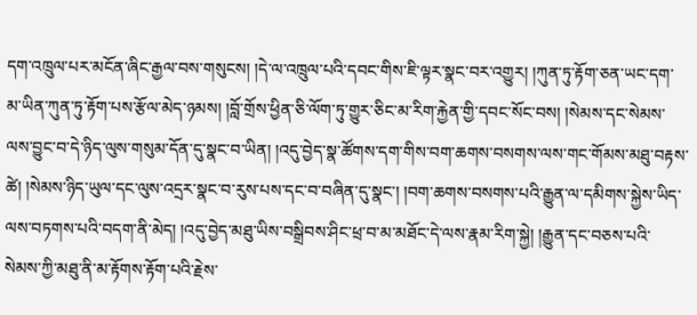དག་འཁྲུལ་པར་མངོན་ཞིང་རྒྱལ་བས་གསུངས། །དེ་ལ་འཁྲུལ་པའི་དབང་གིས་ཇི་ལྟར་སྣང་བར་འགྱུར། །ཀུན་ཏུ་རྟོག་ཅན་ཡང་དག་མ་ཡིན་ཀུན་ཏུ་རྟོག་པས་རྩོལ་མེད་ཉམས། །བློ་གྲོས་ཕྱིན་ཅི་ལོག་ཏུ་གྱུར་ཅིང་མ་རིག་རྐྱེན་གྱི་དབང་སོང་བས། །སེམས་དང་སེམས་ལས་བྱུང་བ་དེ་ཉིད་ལུས་གསུམ་དོན་དུ་སྣང་བ་ཡིན། །འདུ་བྱེད་སྣ་ཚོགས་དག་གིས་བག་ཆགས་བསགས་ལས་གང་གོམས་མཐུ་བརྟས་ཚེ། །སེམས་ཉིད་ཡུལ་དང་ལུས་འདྲར་སྣང་བ་རུས་པས་དང་བ་བཞིན་དུ་སྣང་། །བག་ཆགས་བསགས་པའི་རྒྱུན་ལ་དམིགས་སྐྱེས་ཡིད་ལས་བཏགས་པའི་བདག་ནི་མེད། །འདུ་བྱེད་མཐུ་ཡིས་བསྒྲིབས་ཤིང་ཕྲ་བ་མ་མཐོང་དེ་ལས་རྣམ་རིག་སྐྱེ། །རྒྱུན་དང་བཅས་པའི་སེམས་ཀྱི་མཐུ་ནི་མ་རྟོགས་རྟོག་པའི་རྗེས་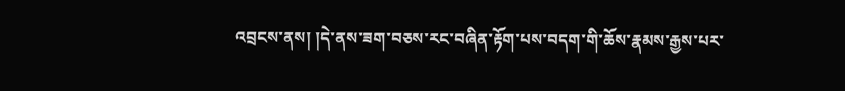འབྲངས་ནས། །དེ་ནས་ཟག་བཅས་རང་བཞིན་རྟོག་པས་བདག་གི་ཆོས་རྣམས་རྒྱས་པར་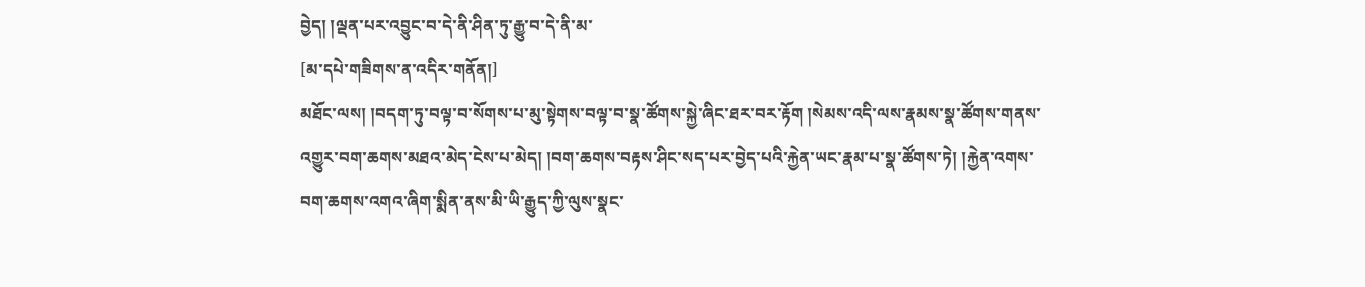བྱེད། །ལྡན་པར་འབྱུང་བ་དེ་ནི་ཤིན་ཏུ་རྒྱུ་བ་དེ་ནི་མ་
[མ་དཔེ་གཟིགས་ན་འདིར་གནོན།]
མཐོང་ལས། །བདག་ཏུ་བལྟ་བ་སོགས་པ་མུ་སྟེགས་བལྟ་བ་སྣ་ཚོགས་སྐྱེ་ཞིང་ཐར་བར་རྟོག །སེམས་འདི་ལས་རྣམས་སྣ་ཚོགས་གནས་འགྱུར་བག་ཆགས་མཐའ་མེད་ངེས་པ་མེད། །བག་ཆགས་བརྟས་ཤིང་སད་པར་བྱེད་པའི་རྐྱེན་ཡང་རྣམ་པ་སྣ་ཚོགས་ཏེ། །རྐྱེན་འགས་བག་ཆགས་འགའ་ཞིག་སྨིན་ནས་མི་ཡི་རྒྱུད་ཀྱི་ལུས་སྣང་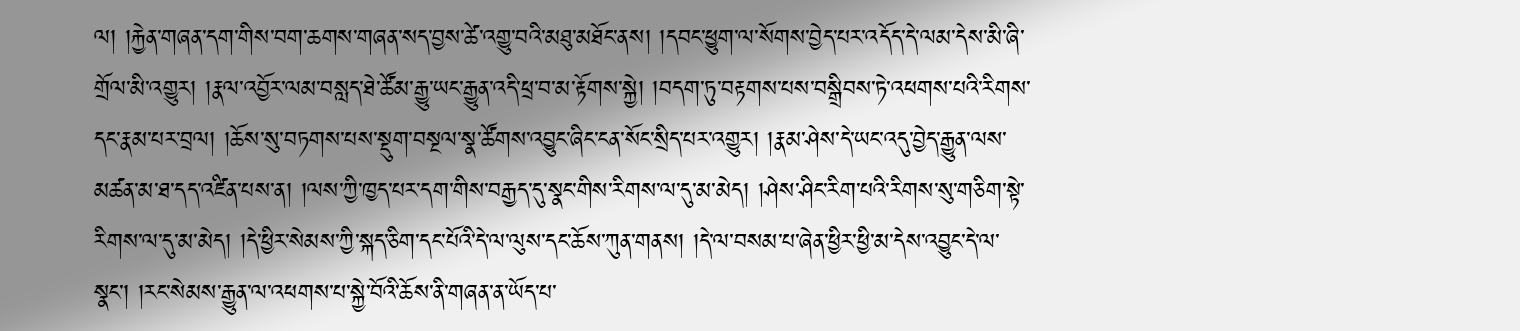ལ། །རྐྱེན་གཞན་དག་གིས་བག་ཆགས་གཞན་སད་བྱས་ཚེ་འགྱུ་བའི་མཐུ་མཐོང་ནས། །དབང་ཕྱུག་ལ་སོགས་བྱེད་པར་འདོད་དེ་ལམ་དེས་མི་ཞི་གྲོལ་མི་འགྱུར། །རྣལ་འབྱོར་ལམ་བསླད་ཐེ་ཚོམ་རྒྱུ་ཡང་རྒྱུན་འདི་ཕྲ་བ་མ་རྟོགས་སྐྱེ། །བདག་ཏུ་བརྟགས་པས་བསྒྲིབས་ཏེ་འཕགས་པའི་རིགས་དང་རྣམ་པར་བྲལ། །ཆོས་སུ་བཏགས་པས་སྡུག་བསྔལ་སྣ་ཚོགས་འབྱུང་ཞིང་ངན་སོང་སྲིད་པར་འགྱུར། །རྣམ་ཤེས་དེ་ཡང་འདུ་བྱེད་རྒྱུན་ལས་མཚན་མ་ཐ་དད་འཛིན་པས་ན། །ལས་ཀྱི་ཁྱད་པར་དག་གིས་བརྒྱད་དུ་སྣང་གིས་རིགས་ལ་དུ་མ་མེད། །ཤེས་ཤིང་རིག་པའི་རིགས་སུ་གཅིག་སྟེ་རིགས་ལ་དུ་མ་མེད། །དེ་ཕྱིར་སེམས་ཀྱི་སྐད་ཅིག་དང་པོའི་དེ་ལ་ལུས་དང་ཆོས་ཀུན་གནས། །དེ་ལ་བསམ་པ་ཞེན་ཕྱིར་ཕྱི་མ་དེས་འབྱུང་དེ་ལ་སྣང་། །རང་སེམས་རྒྱུན་ལ་འཕགས་པ་སྐྱེ་བོའི་ཆོས་ནི་གཞན་ན་ཡོད་པ་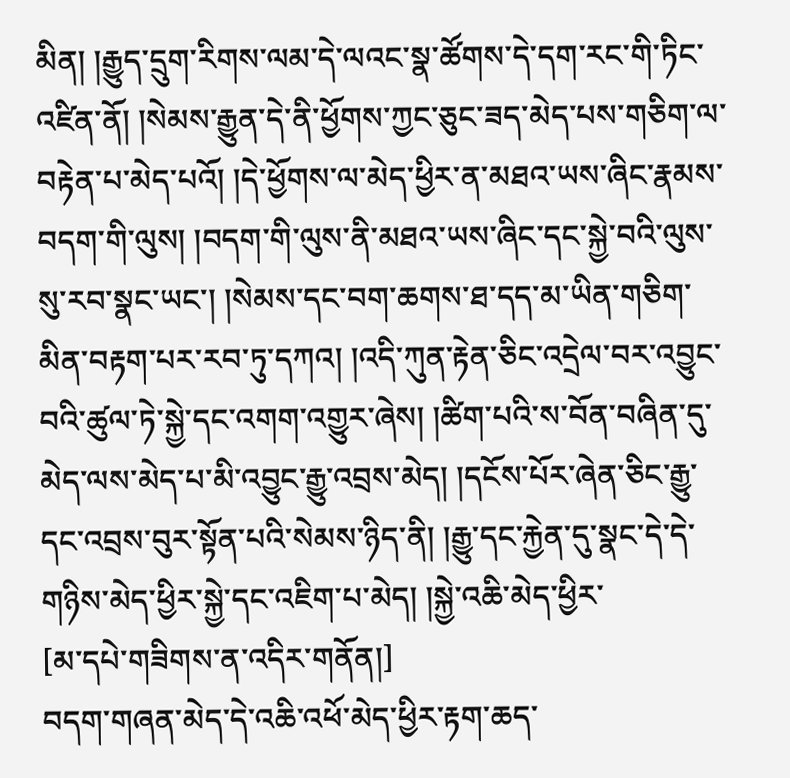མིན། །རྒྱུད་དྲུག་རིགས་ལམ་དེ་ལའང་སྣ་ཚོགས་དེ་དག་རང་གི་ཏིང་འཛིན་ནོ། །སེམས་རྒྱུན་དེ་ནི་ཕྱོགས་ཀྱང་ཅུང་ཟད་མེད་པས་གཅིག་ལ་བརྟེན་པ་མེད་པའོ། །དེ་ཕྱོགས་ལ་མེད་ཕྱིར་ན་མཐའ་ཡས་ཞིང་རྣམས་བདག་གི་ལུས། །བདག་གི་ལུས་ནི་མཐའ་ཡས་ཞིང་དང་སྐྱེ་བའི་ལུས་སུ་རབ་སྣང་ཡང་། །སེམས་དང་བག་ཆགས་ཐ་དད་མ་ཡིན་གཅིག་མིན་བརྟག་པར་རབ་ཏུ་དཀའ། །འདི་ཀུན་རྟེན་ཅིང་འདྲེལ་བར་འབྱུང་བའི་ཚུལ་ཏེ་སྐྱེ་དང་འགག་འགྱུར་ཞེས། །ཚིག་པའི་ས་བོན་བཞིན་དུ་མེད་ལས་མེད་པ་མི་འབྱུང་རྒྱུ་འབྲས་མེད། །དངོས་པོར་ཞེན་ཅིང་རྒྱུ་དང་འབྲས་བུར་སྟོན་པའི་སེམས་ཉིད་ནི། །རྒྱུ་དང་རྐྱེན་དུ་སྣང་དེ་དེ་གཉིས་མེད་ཕྱིར་སྐྱེ་དང་འཇིག་པ་མེད། །སྐྱེ་འཆི་མེད་ཕྱིར་
[མ་དཔེ་གཟིགས་ན་འདིར་གནོན།]
བདག་གཞན་མེད་དེ་འཆི་འཕོ་མེད་ཕྱིར་རྟག་ཆད་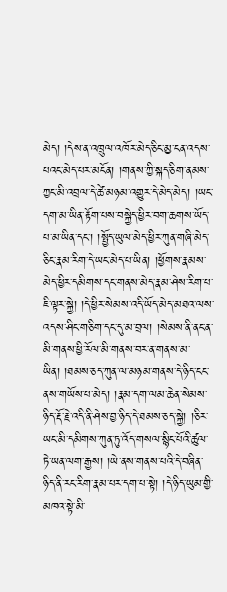མེད། །དེས་ན་འཁྲུལ་འཁོར་མེད་ཅིང་མྱ་ངན་འདས་པའང་མེད་པར་མངོན། །གནས་ཀྱི་སྐད་ཅིག་ནམས་ཀྱང་མི་འབྲལ་དེ་ཚེ་མཉམ་འགྱུར་དེ་མེད་མེད། །ཡང་དག་མ་ཡིན་རྟོག་པས་བསྐྱེད་ཕྱིར་བག་ཆགས་ཡོད་པ་མ་ཡིན་དང་། །སྤྱོད་ཡུལ་མེད་ཕྱིར་ཀུན་གཞི་མེད་ཅིང་རྣམ་རིག་དེ་ཡང་མེད་པ་ཡིན། །ཕྱོགས་རྣམས་མེད་ཕྱིར་དམིགས་དང་གནས་མེད་རྣམ་ཤེས་རིག་པ་ཇི་ལྟར་སྐྱེ། །དེ་ཕྱིར་སེམས་འདི་ཡོད་མེད་མཐའ་ལས་འདས་ཤིང་གཅིག་དང་དུ་མ་བྲལ། །སེམས་ནི་ནང་ན་མི་གནས་ཕྱི་རོལ་མི་གནས་བར་ན་གནས་མ་ཡིན། །ཐམས་ཅད་ཀུན་ལ་མཉམ་གནས་དེ་ཉིད་ངང་ནས་གཡོས་པ་མེད། །རྣམ་དག་ལམ་ཆེན་སེམས་ཉིད་རྡོ་རྗེ་འདི་ནི་ཤེས་བྱ་ཉིད་དེ་ཐམས་ཅད་སྐྱེ། །ཅིར་ཡང་མི་དམིགས་ཀུན་ཏུ་འོད་གསལ་སྙིང་པོའི་ཚུལ་ཏེ་ཡན་ལག་རྒྱས། །ཡེ་ནས་གནས་པའི་དེ་བཞིན་ཉིད་ནི་རང་རིག་རྣམ་པར་དག་པ་སྟེ། །དེ་ཉིད་ཡུམ་གྱི་མཁའ་སྟེ་མི་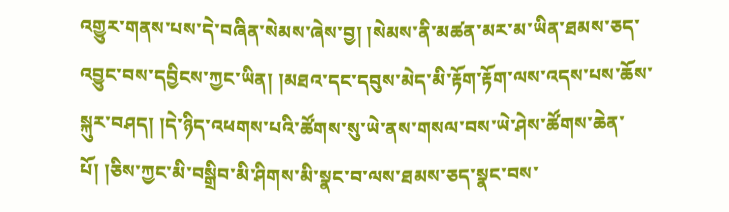འགྱུར་གནས་པས་དེ་བཞིན་སེམས་ཞེས་བྱ། །སེམས་ནི་མཚན་མར་མ་ཡིན་ཐམས་ཅད་འབྱུང་བས་དབྱིངས་ཀྱང་ཡིན། །མཐའ་དང་དབུས་མེད་མི་རྟོག་རྟོག་ལས་འདས་པས་ཆོས་སྐུར་བཤད། །དེ་ཉིད་འཕགས་པའི་ཚོགས་སུ་ཡེ་ནས་གསལ་བས་ཡེ་ཤེས་ཚོགས་ཆེན་པོ། །ཅིས་ཀྱང་མི་བསྒྲིབ་མི་ཤིགས་མི་སྣང་བ་ལས་ཐམས་ཅད་སྣང་བས་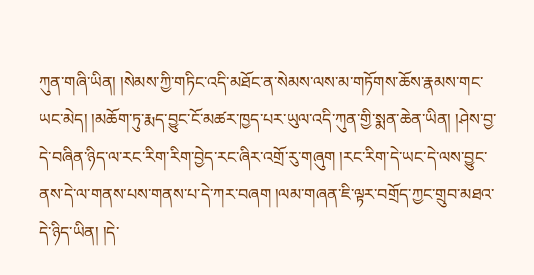ཀུན་གཞི་ཡིན། །སེམས་ཀྱི་གཏིང་འདི་མཐོང་ན་སེམས་ལས་མ་གཏོགས་ཆོས་རྣམས་གང་ཡང་མེད། །མཆོག་ཏུ་རྨད་བྱུང་ངོ་མཚར་ཁྱད་པར་ཡུལ་འདི་ཀུན་གྱི་སྨན་ཆེན་ཡིན། །ཤེས་བྱ་དེ་བཞིན་ཉིད་ལ་རང་རིག་རིག་བྱེད་རང་ཞིར་འགྲོ་རུ་གཞུག །རང་རིག་དེ་ཡང་དེ་ལས་བྱུང་ནས་དེ་ལ་གནས་པས་གནས་པ་དེ་ཀར་བཞག །ལམ་གཞན་ཇི་ལྟར་བགྲོད་ཀྱང་གྲུབ་མཐའ་དེ་ཉིད་ཡིན། །དེ་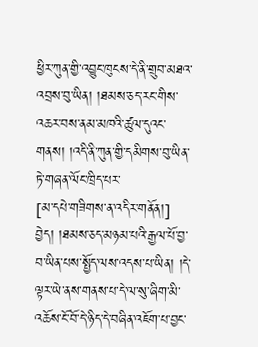ཕྱིར་ཀུན་གྱི་འབྱུང་ཁུངས་དེ་ནི་གྲུབ་མཐའ་འབྲས་བུ་ཡིན། །ཐམས་ཅད་རང་གིས་འཆར་བས་ནམ་མཁའི་ཚུལ་དུའང་གནས། །འདི་ནི་ཀུན་གྱི་དམིགས་བུ་ཡིན་ཏེ་གཞན་ལོང་ཁྲིད་པར་
[མ་དཔེ་གཟིགས་ན་འདིར་གནོན།]
བྱེད། །ཐམས་ཅད་མཉམ་པའི་རྒྱལ་པོ་བྱ་བ་ཡིན་པས་སྤྱོད་ལས་འདས་པ་ཡིན། །དེ་ལྟར་ཡེ་ནས་གནས་པ་དེ་ལ་སུ་ཞིག་མི་འཆོས་ངོ་བོ་དེ་ཉིད་དེ་བཞིན་འཇོག་པ་བྱང་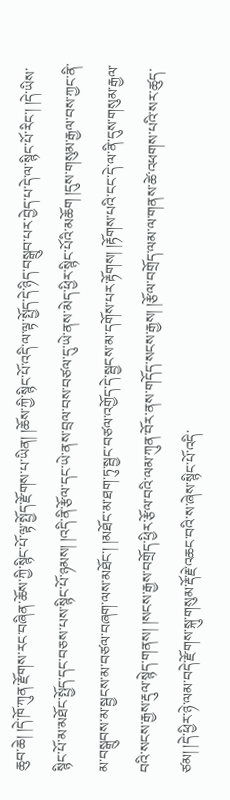ཆུབ་ཆེ། །དེ་ཁོ་ཀུན་རྫོགས་རང་བཞིན་ཆོས་ཀྱི་སྙིང་པོ་ལྟ་སྤྱོད་རྫོགས་པ་ཡིན། །ཆོས་ཀྱི་སྙིང་པོ་འདི་ལ་ལྟ་སྤྱོད་དེ་ཉིད་བསྒྲུབ་པར་བྱེད་པ་དེ་ལ་སྙིང་པོ་རིང་། །དེ་ཡིས་སྙིང་པོ་མ་མཐོང་སྤྱོད་དང་བཅས་པས་སྙིང་པོ་ཉམས། །འདི་ནི་རྩོལ་དང་ཡེ་ནས་བྲལ་བས་བཙལ་དུ་ཡེ་ནས་མེད་ཕྱིར་སྙིང་པོའི་མཆོག །དུས་གསུམ་རྒྱལ་བས་ཀྱང་ནི་མ་བསྒྲུབས་མ་སྦྱངས་མ་བཙལ་བཞག་ལས་མཐོང་། །མཐོང་མ་ཐག་ཏུ་སྦྱང་བཙལ་འགྱོད་དེ་སྦྱངས་མ་དགོས་པར་རྟོགས། །རྟོགས་པའི་ངང་དེ་ལ་ནི་དུས་གསུམ་རྒྱལ་བའི་སངས་རྒྱས་རྡུལ་སྙེད་གནས། །སངས་རྒྱས་བགྲོད་ཕྱིར་རྩོལ་བའི་ལམ་ཀུན་བོར་ནས་གདོད་སངས་རྒྱས། །རྩོལ་བགྲོད་ལམ་ལ་གནས་ཚེ་འཕགས་པའི་སར་ཚུད་ཙམ། །དེ་ཕྱིར་ཉེ་ལམ་བདེ་རྫོགས་སྐུ་གསུམ་རྡོ་རྗེ་འཆང་བའི་ས་ཞེས་སྙིང་པོ་འདི་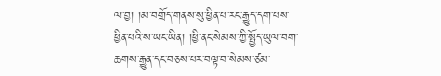ལ་བྱ། །མ་བགྲོད་གནས་སུ་ཕྱིན་པ་རང་རྒྱུད་དག་པས་ཕྱིན་པའི་ས་ཡང་ཡིན། །ཕྱི་ནང་སེམས་ཀྱི་སྤྱོད་ཡུལ་བག་ཆགས་རྒྱུན་དང་བཅས་པར་བལྟ་བ་སེམས་ཙམ་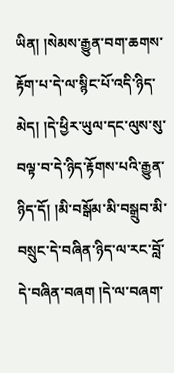ཡིན། །སེམས་རྒྱུན་བག་ཆགས་རྟོག་པ་དེ་ལ་སྙིང་པོ་འདི་ཉིད་མེད། །དེ་ཕྱིར་ཡུལ་དང་ལུས་སུ་བལྟ་བ་དེ་ཉིད་རྟོགས་པའི་རྒྱུན་ཉིད་དོ། །མི་བསྒོམ་མི་བསྒྲུབ་མི་བསྲུང་དེ་བཞིན་ཉིད་ལ་རང་བློ་དེ་བཞིན་བཞག །དེ་ལ་བཞག་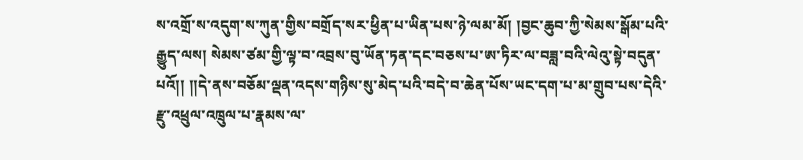ས་འགྲོ་ས་འདུག་ས་ཀུན་གྱིས་བགྲོད་སར་ཕྱིན་པ་ཡིན་པས་ཉེ་ལམ་མོ། །བྱང་ཆུབ་ཀྱི་སེམས་སྒོམ་པའི་རྒྱུད་ལས། སེམས་ཙམ་གྱི་ལྟ་བ་འབྲས་བུ་ཡོན་ཏན་དང་བཅས་པ་ཨ་ཏིར་ལ་བཟླ་བའི་ལེའུ་སྟེ་བདུན་པའོ།། །།དེ་ནས་བཅོམ་ལྡན་འདས་གཉིས་སུ་མེད་པའི་བདེ་བ་ཆེན་པོས་ཡང་དག་པ་མ་གྲུབ་པས་དེའི་རྫུ་འཕྲུལ་འཁྲུལ་པ་རྣམས་ལ་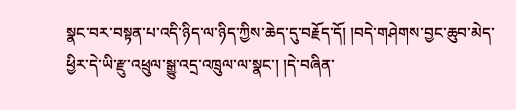སྣང་བར་བསྟན་པ་འདི་ཉིད་ལ་ཉིད་ཀྱིས་ཆེད་དུ་བརྗོད་དོ། །བདེ་གཤེགས་བྱང་ཆུབ་མེད་ཕྱིར་དེ་ཡི་རྫུ་འཕྲུལ་སྒྱུ་འདྲ་འཁྲུལ་ལ་སྣང་། །དེ་བཞིན་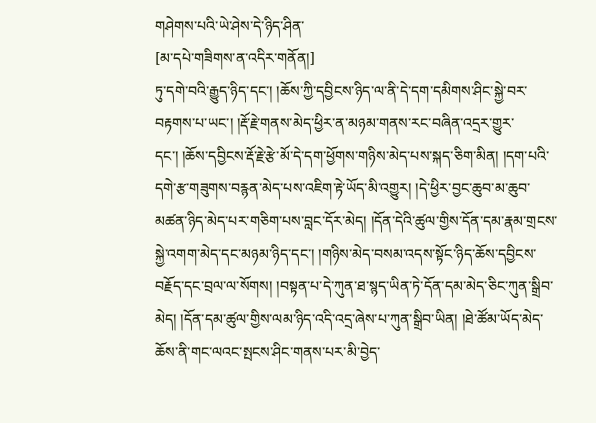གཤེགས་པའི་ཡེ་ཤེས་དེ་ཉིད་ཤིན་
[མ་དཔེ་གཟིགས་ན་འདིར་གནོན།]
ཏུ་དགེ་བའི་རྒྱུད་ཉིད་དང་། །ཆོས་ཀྱི་དབྱིངས་ཉིད་ལ་ནི་དེ་དག་དམིགས་ཤིང་སྐྱེ་བར་བརྟགས་པ་ཡང་། །རྡོ་རྗེ་གནས་མེད་ཕྱིར་ན་མཉམ་གནས་རང་བཞིན་འདྲར་གྱུར་དང་། །ཆོས་དབྱིངས་རྡོ་རྗེ་རྩེ་མོ་དེ་དག་ཕྱོགས་གཉིས་མེད་པས་སྐད་ཅིག་མིན། །དག་པའི་དགེ་རྩ་གཟུགས་བརྙན་མེད་པས་འཇིག་རྟེ་ཡོད་མི་འགྱུར། །དེ་ཕྱིར་བྱང་ཆུབ་མ་ཆུབ་མཚན་ཉིད་མེད་པར་གཅིག་པས་བླང་དོར་མེད། །དོན་དེའི་ཚུལ་གྱིས་དོན་དམ་རྣམ་གྲངས་སྐྱེ་འགག་མེད་དང་མཉམ་ཉིད་དང་། །གཉིས་མེད་བསམ་འདས་སྟོང་ཉིད་ཆོས་དབྱིངས་བརྗོད་དང་བྲལ་ལ་སོགས། །བསྟན་པ་དེ་ཀུན་ཐ་སྙད་ཡིན་ཏེ་དོན་དམ་མེད་ཅིང་ཀུན་སྒྲིབ་མེད། །དོན་དམ་ཚུལ་གྱིས་ལམ་ཉིད་འདི་འདྲ་ཞེས་པ་ཀུན་སྒྲིབ་ཡིན། །ཐེ་ཚོམ་ཡོད་མེད་ཆོས་ནི་གང་ལའང་སྤངས་ཤིང་གནས་པར་མི་བྱེད་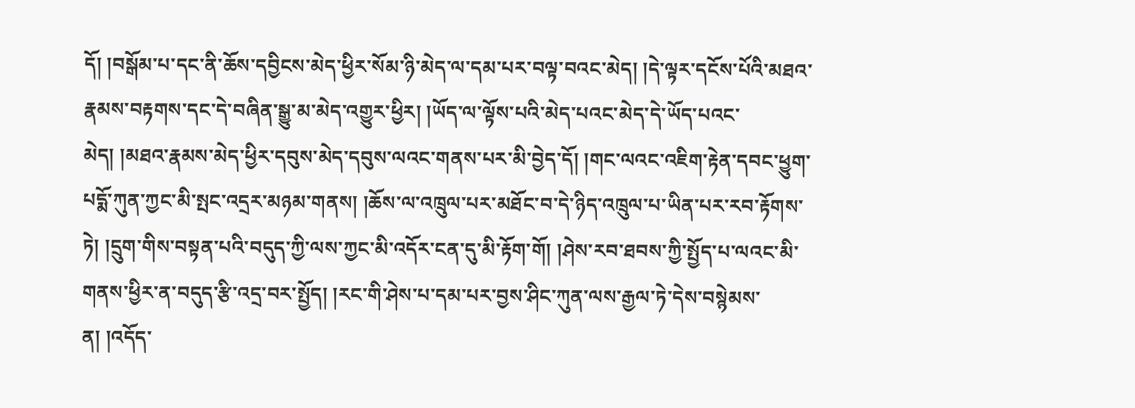དོ། །བསྒོམ་པ་དང་ནི་ཆོས་དབྱིངས་མེད་ཕྱིར་སོམ་ཉི་མེད་ལ་དམ་པར་བལྟ་བའང་མེད། །དེ་ལྟར་དངོས་པོའི་མཐའ་རྣམས་བརྟགས་དང་དེ་བཞིན་སྒྱུ་མ་མེད་འགྱུར་ཕྱིར། །ཡོད་ལ་ལྟོས་པའི་མེད་པའང་མེད་དེ་ཡོད་པའང་མེད། །མཐའ་རྣམས་མེད་ཕྱིར་དབུས་མེད་དབུས་ལའང་གནས་པར་མི་བྱེད་དོ། །གང་ལའང་འཇིག་རྟེན་དབང་ཕྱུག་པདྨོ་ཀུན་ཀྱང་མི་སྤང་འདྲར་མཉམ་གནས། །ཆོས་ལ་འཁྲུལ་པར་མཐོང་བ་དེ་ཉིད་འཁྲུལ་པ་ཡིན་པར་རབ་རྟོགས་ཏེ། །དྲུག་གིས་བསྟན་པའི་བདུད་ཀྱི་ལས་ཀྱང་མི་འདོར་ངན་དུ་མི་རྟོག་གོ། །ཤེས་རབ་ཐབས་ཀྱི་སྤྱོད་པ་ལའང་མི་གནས་ཕྱིར་ན་བདུད་རྩི་འདྲ་བར་སྤྱོད། །རང་གི་ཤེས་པ་དམ་པར་བྱས་ཤིང་ཀུན་ལས་རྒྱལ་ཏེ་དེས་བསྙེམས་ན། །འདོད་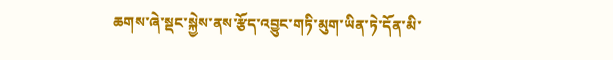ཆགས་ཞེ་སྡང་སྐྱེས་ནས་རྩོད་འབྱུང་གཏི་མུག་ཡིན་ཏེ་དོན་མི་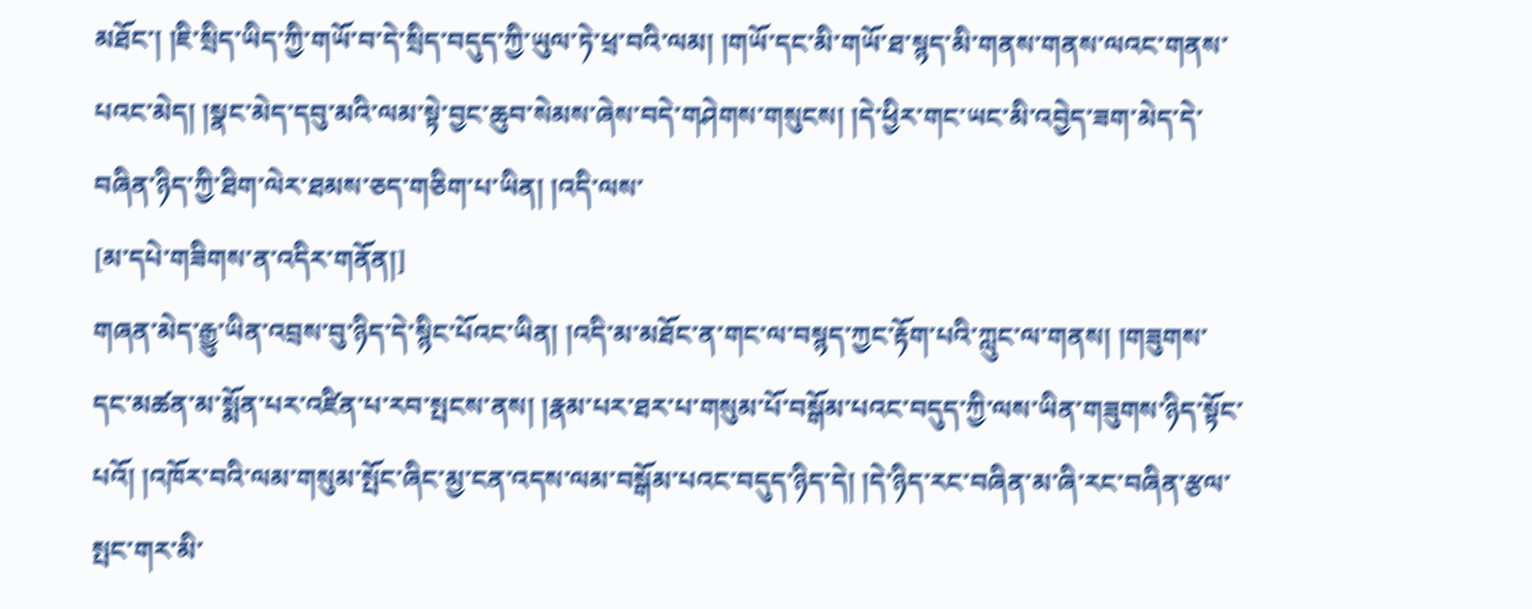མཐོང་། །ཇི་སྲིད་ཡིད་ཀྱི་གཡོ་བ་དེ་སྲིད་བདུད་ཀྱི་ཡུལ་ཏེ་ཕྲ་བའི་ལམ། །གཡོ་དང་མི་གཡོ་ཐ་སྙད་མི་གནས་གནས་ལའང་གནས་པའང་མེད། །སྣང་མེད་དབུ་མའི་ལམ་སྟེ་བྱང་ཆུབ་སེམས་ཞེས་བདེ་གཤེགས་གསུངས། །དེ་ཕྱིར་གང་ཡང་མི་འབྱེད་ཟག་མེད་དེ་བཞིན་ཉིད་ཀྱི་ཐིག་ལེར་ཐམས་ཅད་གཅིག་པ་ཡིན། །འདི་ལས་
[མ་དཔེ་གཟིགས་ན་འདིར་གནོན།]
གཞན་མེད་རྒྱུ་ཡིན་འབྲས་བུ་ཉིད་དེ་སྙིང་པོའང་ཡིན། །འདི་མ་མཐོང་ན་གང་ལ་བསྙད་ཀྱང་རྟོག་པའི་ཀླུང་ལ་གནས། །གཟུགས་དང་མཚན་མ་སྨོན་པར་འཛིན་པ་རབ་སྤངས་ནས། །རྣམ་པར་ཐར་པ་གསུམ་པོ་བསྒོམ་པའང་བདུད་ཀྱི་ལས་ཡིན་གཟུགས་ཉིད་སྟོང་པའོ། །འཁོར་བའི་ལམ་གསུམ་སྤོང་ཞིང་མྱ་ངན་འདས་ལམ་བསྒོམ་པའང་བདུད་ཉིད་དེ། །དེ་ཉིད་རང་བཞིན་མ་ཞི་རང་བཞིན་རྩལ་སྤང་གར་མི་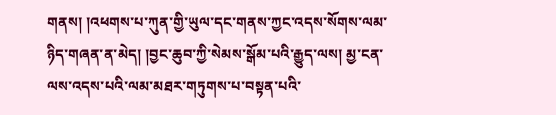གནས། །འཕགས་པ་ཀུན་གྱི་ཡུལ་དང་གནས་ཀྱང་འདས་སོགས་ལམ་ཉིད་གཞན་ན་མེད། །བྱང་ཆུབ་ཀྱི་སེམས་སྒོམ་པའི་རྒྱུད་ལས། མྱ་ངན་ལས་འདས་པའི་ལམ་མཐར་གཏུགས་པ་བསྟན་པའི་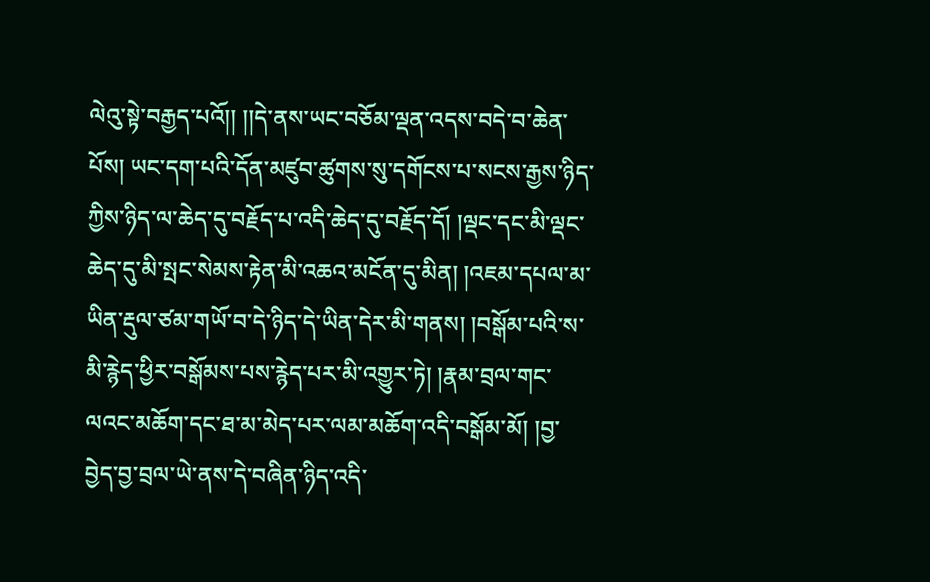ལེའུ་སྟེ་བརྒྱད་པའོ།། །།དེ་ནས་ཡང་བཅོམ་ལྡན་འདས་བདེ་བ་ཆེན་པོས། ཡང་དག་པའི་དོན་མཛུབ་ཚུགས་སུ་དགོངས་པ་སངས་རྒྱས་ཉིད་ཀྱིས་ཉིད་ལ་ཆེད་དུ་བརྗོད་པ་འདི་ཆེད་དུ་བརྗོད་དོ། །ལྡང་དང་མི་ལྡང་ཆེད་དུ་མི་སྤང་སེམས་རྟེན་མི་འཆའ་མངོན་དུ་མིན། །འཇམ་དཔལ་མ་ཡིན་རྡུལ་ཙམ་གཡོ་བ་དེ་ཉིད་དེ་ཡིན་དེར་མི་གནས། །བསྒོམ་པའི་ས་མི་རྙེད་ཕྱིར་བསྒོམས་པས་རྙེད་པར་མི་འགྱུར་ཏེ། །རྣམ་བྲལ་གང་ལའང་མཆོག་དང་ཐ་མ་མེད་པར་ལམ་མཆོག་འདི་བསྒོམ་མོ། །བྱ་བྱེད་བྱ་བྲལ་ཡེ་ནས་དེ་བཞིན་ཉིད་འདི་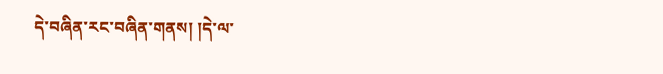དེ་བཞིན་རང་བཞིན་གནས། །དེ་ལ་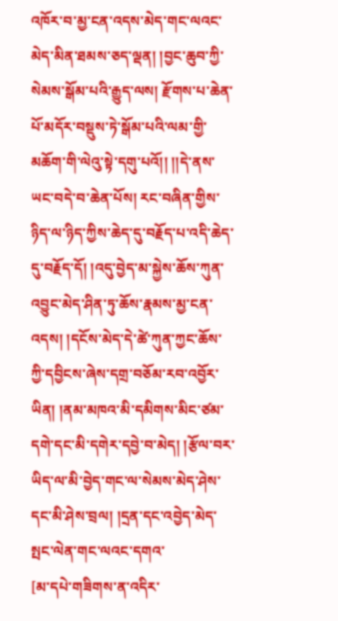འཁོར་བ་མྱ་ངན་འདས་མེད་གང་ལའང་མེད་མིན་ཐམས་ཅད་ལྡན། །བྱང་ཆུབ་ཀྱི་སེམས་སྒོམ་པའི་རྒྱུད་ལས། རྫོགས་པ་ཆེན་པོ་མདོར་བསྡུས་ཏེ་སྒོམ་པའི་ལམ་གྱི་མཆོག་གི་ལེའུ་སྟེ་དགུ་པའོ།། །།དེ་ནས་ཡང་བདེ་བ་ཆེན་པོས། རང་བཞིན་གྱིས་ཉིད་ལ་ཉིད་ཀྱིས་ཆེད་དུ་བརྗོད་པ་འདི་ཆེད་དུ་བརྗོད་དོ། །འདུ་བྱེད་མ་སྐྱེས་ཆོས་ཀུན་འབྱུང་མེད་ཤིན་ཏུ་ཆོས་རྣམས་མྱ་ངན་འདས། །དངོས་མེད་དེ་ཚེ་ཀུན་ཀྱང་ཆོས་ཀྱི་དབྱིངས་ཞེས་དགྲ་བཅོམ་རབ་འབྱོར་ཡིན། །ནམ་མཁའ་མི་དམིགས་མིང་ཙམ་དགེ་དང་མི་དགེར་དབྱེ་བ་མེད། །རྩོལ་བར་ཡིད་ལ་མི་བྱེད་གང་ལ་སེམས་མེད་ཤེས་དང་མི་ཤེས་བྲལ། །དྲན་དང་འབྱེད་མེད་སྤང་ལེན་གང་ལའང་དགའ་
[མ་དཔེ་གཟིགས་ན་འདིར་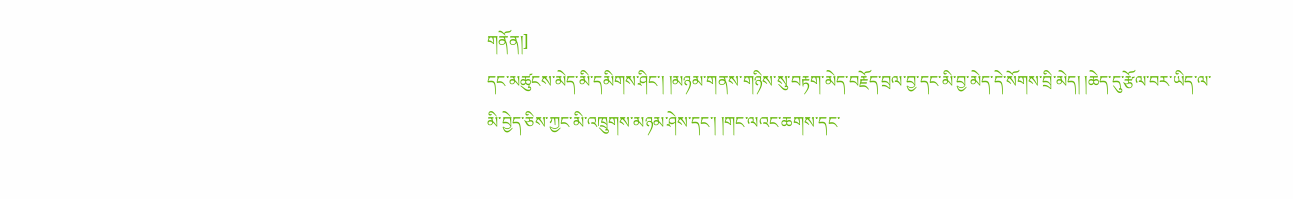གནོན།]
དང་མཚུངས་མེད་མི་དམིགས་ཤིང་། །མཉམ་གནས་གཉིས་སུ་བརྟག་མེད་བརྗོད་བྲལ་བྱ་དང་མི་བྱ་མེད་དེ་སོགས་བྲི་མེད། །ཆེད་དུ་རྩོལ་བར་ཡིད་ལ་མི་བྱེད་ཅིས་ཀྱང་མི་འཁྲུགས་མཉམ་ཤེས་དང་། །གང་ལའང་ཆགས་དང་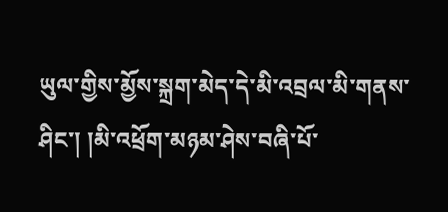ཡུལ་གྱིས་མྱོས་སྐྲག་མེད་དེ་མི་འབྲལ་མི་གནས་ཤིང་། །མི་འཕྲོག་མཉམ་ཤེས་བཞི་པོ་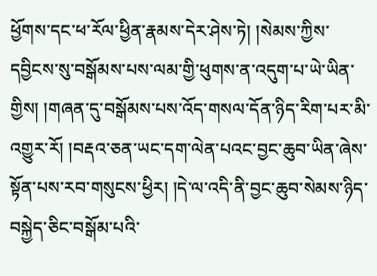ཕྱོགས་དང་ཕ་རོལ་ཕྱིན་རྣམས་དེར་ཤེས་ཏེ། །སེམས་ཀྱིས་དབྱིངས་སུ་བསྒོམས་པས་ལམ་གྱི་ཕུགས་ན་འདུག་པ་ཡེ་ཡིན་གྱིས། །གཞན་དུ་བསྒོམས་པས་འོད་གསལ་དོན་ཉིད་རིག་པར་མི་འགྱུར་རོ། །བརྡའ་ཅན་ཡང་དག་ལེན་པའང་བྱང་ཆུབ་ཡིན་ཞེས་སྟོན་པས་རབ་གསུངས་ཕྱིར། །དེ་ལ་འདི་ནི་བྱང་ཆུབ་སེམས་ཉིད་བསྐྱེད་ཅིང་བསྒོམ་པའི་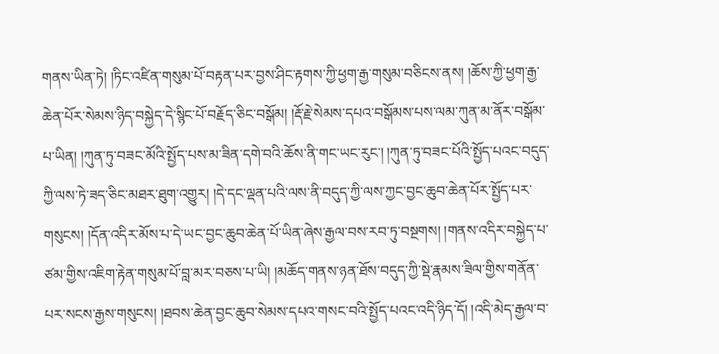གནས་ཡིན་ཏེ། །ཏིང་འཛིན་གསུམ་པོ་བརྟན་པར་བྱས་ཤིང་རྟགས་ཀྱི་ཕྱག་རྒྱ་གསུམ་བཅིངས་ནས། །ཆོས་ཀྱི་ཕྱག་རྒྱ་ཆེན་པོར་སེམས་ཉིད་བསྐྱེད་དེ་སྙིང་པོ་བརྗོད་ཅིང་བསྒོམ། །རྡོ་རྗེ་སེམས་དཔའ་བསྒོམས་པས་ལམ་ཀུན་མ་ནོར་བསྒོམ་པ་ཡིན། །ཀུན་ཏུ་བཟང་མོའི་སྤྱོད་པས་མ་ཟིན་དགེ་བའི་ཆོས་ནི་གང་ཡང་རུང་། །ཀུན་ཏུ་བཟང་པོའི་སྤྱོད་པའང་བདུད་ཀྱི་ལས་ཏེ་ཟད་ཅིང་མཐར་ཐུག་འགྱུར། །དེ་དང་ལྡན་པའི་ལས་ནི་བདུད་ཀྱི་ལས་ཀྱང་བྱང་ཆུབ་ཆེན་པོར་སྤྱོད་པར་གསུངས། །དོན་འདིར་མོས་པ་དེ་ཡང་བྱང་ཆུབ་ཆེན་པོ་ཡིན་ཞེས་རྒྱལ་བས་རབ་ཏུ་བསྔགས། །གནས་འདིར་བསྐྱེད་པ་ཙམ་གྱིས་འཇིག་རྟེན་གསུམ་པོ་བླ་མར་བཅས་པ་ཡི། །མཆོད་གནས་ཉན་ཐོས་བདུད་ཀྱི་སྡེ་རྣམས་ཟིལ་གྱིས་གནོན་པར་སངས་རྒྱས་གསུངས། །ཐབས་ཆེན་བྱང་ཆུབ་སེམས་དཔའ་གསང་བའི་སྤྱོད་པའང་འདི་ཉིད་དོ། །འདི་མེད་རྒྱལ་བ་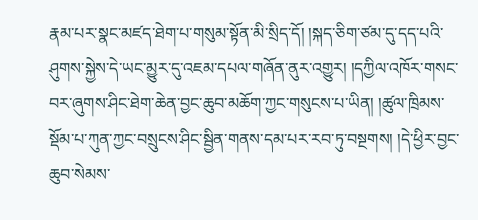རྣམ་པར་སྣང་མཛད་ཐེག་པ་གསུམ་སྟོན་མི་སྲིད་དོ། །སྐད་ཅིག་ཙམ་དུ་དད་པའི་ཤུགས་སྐྱེས་དེ་ཡང་མྱུར་དུ་འཇམ་དཔལ་གཞོན་ནུར་འགྱུར། །དཀྱིལ་འཁོར་གསང་བར་ཞུགས་ཤིང་ཐེག་ཆེན་བྱང་ཆུབ་མཆོག་ཀྱང་གསུངས་པ་ཡིན། །ཚུལ་ཁྲིམས་སྡོམ་པ་ཀུན་ཀྱང་བསྲུངས་ཤིང་སྦྱིན་གནས་དམ་པར་རབ་ཏུ་བསྔགས། །དེ་ཕྱིར་བྱང་ཆུབ་སེམས་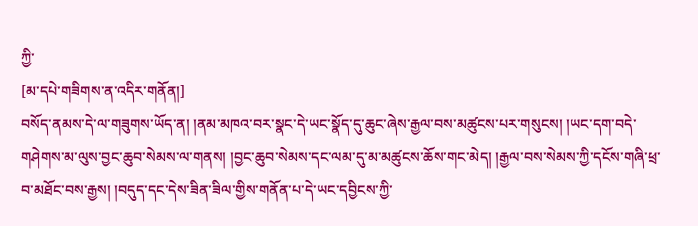ཀྱི་
[མ་དཔེ་གཟིགས་ན་འདིར་གནོན།]
བསོད་ནམས་དེ་ལ་གཟུགས་ཡོད་ན། །ནམ་མཁའ་བར་སྣང་དེ་ཡང་སྣོད་དུ་ཆུང་ཞེས་རྒྱལ་བས་མཚུངས་པར་གསུངས། །ཡང་དག་བདེ་གཤེགས་མ་ལུས་བྱང་ཆུབ་སེམས་ལ་གནས། །བྱང་ཆུབ་སེམས་དང་ལམ་དུ་མ་མཚུངས་ཆོས་གང་མེད། །རྒྱལ་བས་སེམས་ཀྱི་དངོས་གཞི་ཕྲ་བ་མཐོང་བས་རྒྱས། །བདུད་དང་དེས་ཟིན་ཟིལ་གྱིས་གནོན་པ་དེ་ཡང་དབྱིངས་ཀྱི་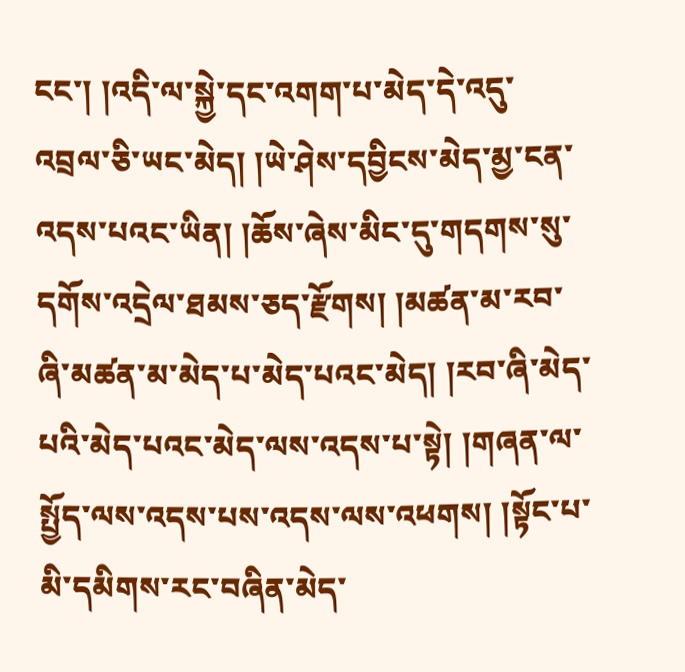ངང་། །འདི་ལ་སྐྱེ་དང་འགག་པ་མེད་དེ་འདུ་འབྲལ་ཅི་ཡང་མེད། །ཡེ་ཤེས་དབྱིངས་མེད་མྱ་ངན་འདས་པའང་ཡིན། །ཆོས་ཞེས་མིང་དུ་གདགས་སུ་དགོས་འདྲེལ་ཐམས་ཅད་རྫོགས། །མཚན་མ་རབ་ཞི་མཚན་མ་མེད་པ་མེད་པའང་མེད། །རབ་ཞི་མེད་པའི་མེད་པའང་མེད་ལས་འདས་པ་སྟེ། །གཞན་ལ་སྤྱོད་ལས་འདས་པས་འདས་ལས་འཕགས། །སྟོང་པ་མི་དམིགས་རང་བཞིན་མེད་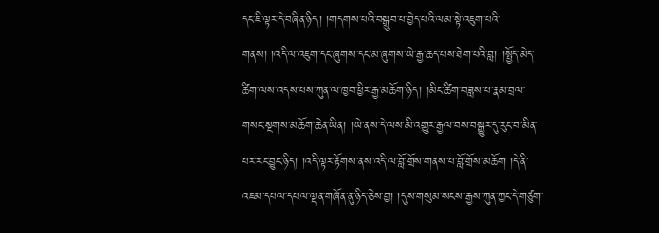དང་ཇི་ལྟར་དེ་བཞིན་ཉིད། །གདགས་པའི་བསྒྲུབ་པ་བྱེད་པའི་ལམ་སྟེ་འཇུག་པའི་གནས། །འདི་ལ་འཇུག་དང་ཞུགས་དང་མ་ཞུགས་ཡེ་རྒྱ་ཆད་པས་ཐེག་པའི་བླ། །སྤྱོད་མེད་ཚིག་ལས་འདས་པས་ཀུན་ལ་ཁྱབ་ཕྱིར་རྒྱ་མཆོག་ཉིད། །མིང་ཚིག་བཟླས་པ་རྣམ་བྲལ་གསང་སྔགས་མཆོག་ཆེན་ཡིན། །ཡེ་ནས་དེ་ལས་མི་འགྱུར་རྒྱལ་བས་བསྒྱུར་དུ་རུང་བ་མིན་པར་རང་བྱུང་ཉིད། །འདི་ལྟར་རྟོགས་ནས་འདི་ལ་བློ་གྲོས་གནས་པ་བློ་གྲོས་མཆོག །དེ་ནི་འཇམ་དཔལ་དཔལ་ལྡན་གཞོན་ནུ་ཉིད་ཅེས་བྱ། །དུས་གསུམ་སངས་རྒྱས་ཀུན་ཀྱང་དེ་གཙུག་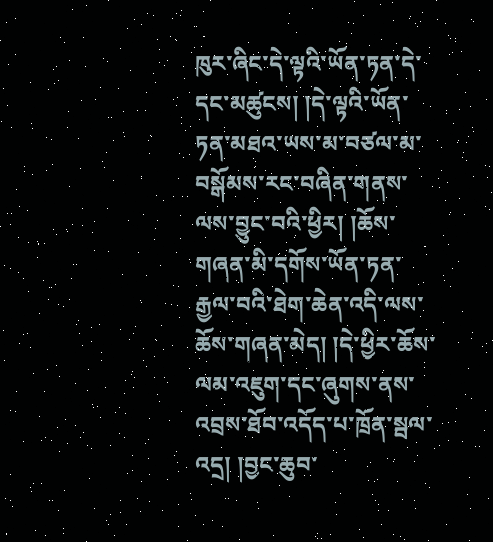ཁུར་ཞིང་དེ་ལྟའི་ཡོན་ཏན་དེ་དང་མཚུངས། །དེ་ལྟའི་ཡོན་ཏན་མཐའ་ཡས་མ་བཙལ་མ་བསྒོམས་རང་བཞིན་གནས་ལས་བྱུང་བའི་ཕྱིར། །ཆོས་གཞན་མི་དགོས་ཡོན་ཏན་རྒྱལ་བའི་ཐེག་ཆེན་འདི་ལས་ཆོས་གཞན་མེད། །དེ་ཕྱིར་ཆོས་ལམ་འཇུག་དང་ཞུགས་ནས་འབྲས་ཐོབ་འདོད་པ་ཁྲོན་སྦལ་འདྲ། །བྱང་ཆུབ་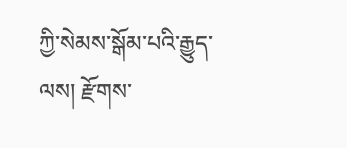ཀྱི་སེམས་སྒོམ་པའི་རྒྱུད་ལས། རྫོགས་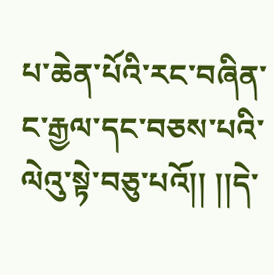པ་ཆེན་པོའི་རང་བཞིན་ང་རྒྱལ་དང་བཅས་པའི་ལེའུ་སྟེ་བཅུ་པའོ།། །།དེ་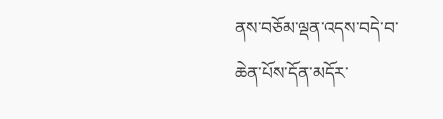ནས་བཅོམ་ལྡན་འདས་བདེ་བ་ཆེན་པོས་དོན་མདོར་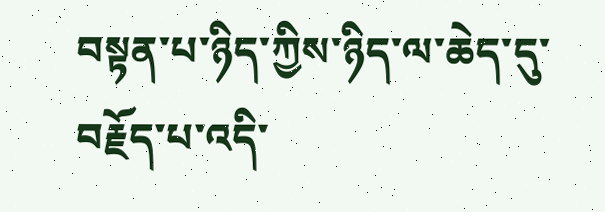བསྟན་པ་ཉིད་ཀྱིས་ཉིད་ལ་ཆེད་དུ་བརྗོད་པ་འདི་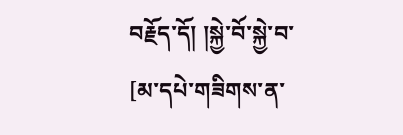བརྗོད་དོ། །སྐྱེ་བོ་སྐྱེ་བ་
[མ་དཔེ་གཟིགས་ན་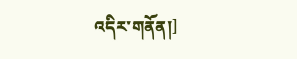འདིར་གནོན།]